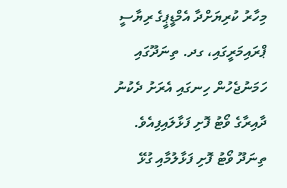މިހާރު ކުރިޔަށްދާ އެމްޑީޕީގެ ރިޔާސީ ޕްރައިމަރީގައި، ގދ. ތިނަދޫގައި ހަމަނުޖެހުން ހިނގައި އެރަށު ދެކުނު ދާއިރާގެ ވޯޓު ފޮށި ފަޅާލައިފިއެވެ.
ތިނަދޫ ވޯޓު ފޮށި ފަޅާލުމާއި ގުޅޭ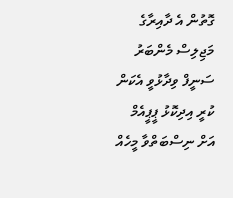ގޮތުން އެ ދާއިރާގެ މަޖިލިސް މެންބަރު ސަނީފް ވިދާޅުވީ އެކަން ކުރީ އިދިކޮޅު ޕީޕީއެމް އަށް ނިސްބަތްވާ މީހެއް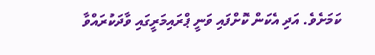ކަމަށެވެ. އަދި އެކަން ކޮށްފައި ވަނީ ޕްރައިމަރީގައި ވާދަކުރައްވާ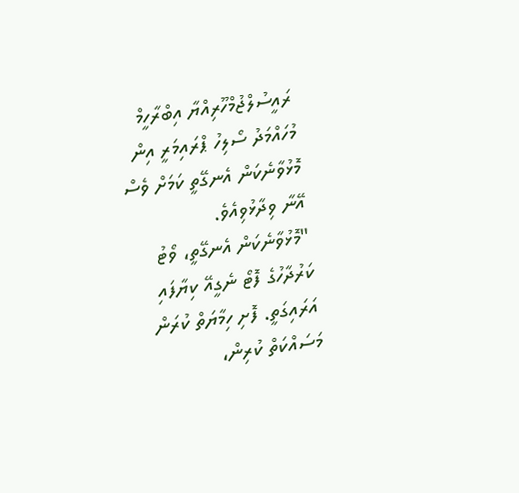ރައީސުލްޖުމްހޫރިއްޔާ އިބްރާހީމް މުހައްމަދު ސޯލިހު ޕްރައިމަރީ އިން މޮޅުވާނެކަން އެނގޭތީ ކަމަށް ވެސް އޭނާ ވިދާޅުވިއެވެ.
"މޮޅުވާނެކަން އެނގޭތީ، ވޯޓު ކަރުދާހުގެ ފޮޓޯ ނެގީއޭ ކިޔާފައި އަރައިގަތީ. ފޮށި ހިމާޔަތް ކުރަން މަސައްކަތް ކުރިން،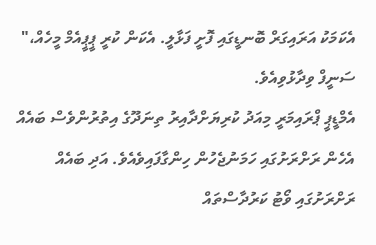އެކަމަކު އަރައިގަރް ބޮނޑީގައި ފޮށީ ފަޅާލީ. އެކަން ކުރީ ޕީޕީއެމް މީހެއް،" ސަނީފް ވިދާޅުވިއެވެ.
އެމްޑީޕީ ޕްރައިމަރީ މިއަދު ކުރިޔަށްދާއިރު ތިނަދޫގެ އިތުރުންވެސް ބައެއް އެހެން ރަށްރަށުގައި ހަމަނުޖެހުން ހިންގާފައިވެއެވެ. އަދި ބައެއް ރަށްރަށުގައި ވޯޓު ކަރުދާސްތައް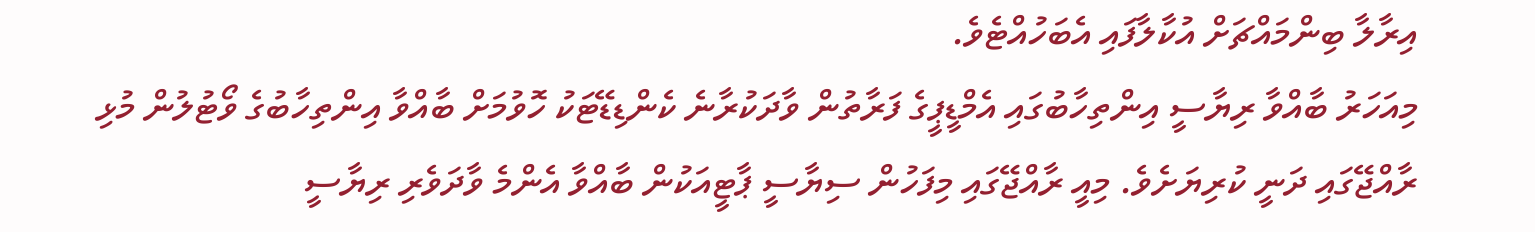އިރާލާ ބިންމައްޗަށް އުކާލާފައި އެބަހުއްޓެވެ.
މިއަހަރު ބާއްވާ ރިޔާސީ އިންތިހާބުގައި އެމްޑީޕީގެ ފަރާތުން ވާދަކުރާނެ ކެންޑިޑޭޓަކު ހޮވުމަށް ބާއްވާ އިންތިހާބުގެ ވޯޓުލުން މުޅި ރާއްޖޭގައި ދަނީ ކުރިޔަށެވެ. މިއީ ރާއްޖޭގައި މިފަހުން ސިޔާސީ ޕާޓީއަކުން ބާއްވާ އެންމެ ވާދަވެރި ރިޔާސީ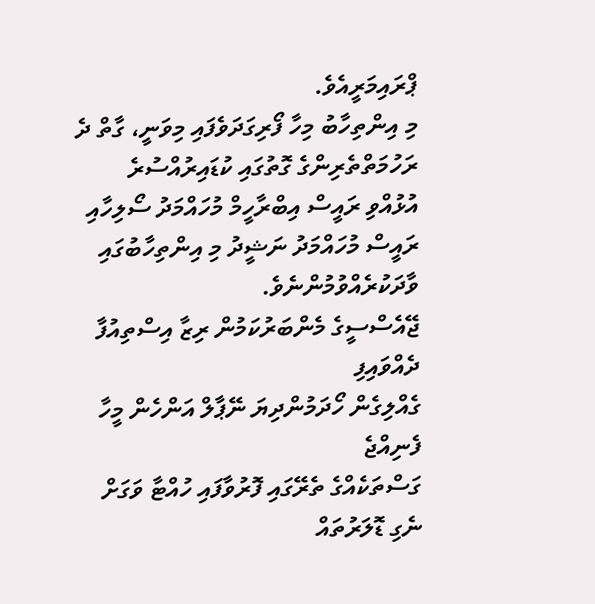ޕްރައިމަރީއެވެ.
މި އިންތިހާބު މިހާ ފޯރިގަދަވެފައި މިވަނީ، ގާތް ދެ ރަހުމަތްތެރިންގެ ގޮތުގައި ކުޑައިރުއްސުރެ އުޅުއްވި ރައީސް އިބްރާހީމް މުހައްމަދު ސޯލިހާއި ރައީސް މުހައްމަދު ނަޝީދު މި އިންތިހާބުގައި ވާދަކުރެއްވުމުންނެވެ.
ޖޭއެސްސީގެ މެންބަރުކަމުން ރިޒާ އިސްތިއުފާ ދެއްވައިފި
ގެއްލިގެން ހޯދަމުންދިޔަ ނޭޕާލް އަންހެން މީހާ ފެނިއްޖެ
ގަސްތަކެއްގެ ތެރޭގައި ފޮރުވާފައި ހުއްޓާ ވަގަށް ނެގި ޑޮލަރުތައް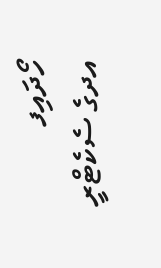ހޯދައިފ
އދގެ ސެކެޓްރީ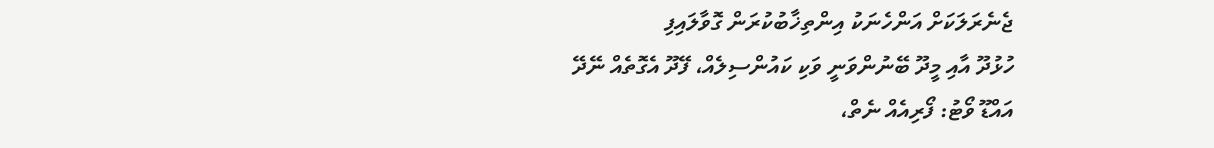ޖެނެރަލަކަށް އަންހެނަކު އިންތިޚާބުކުރަން ގޮވާލައިފި
ހުޅުދޫ އާއި މީދޫ ބޭނުންވަނީ ވަކި ކައުންސިލެއް، ފޭދޫ އެގޮތެއް ނޭދޭ
އައްޑޫ ވޯޓު: ފޯރިއެއް ނެތް،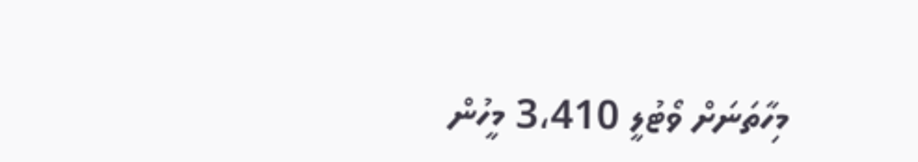މިހާތަނަށް ވޯޓުލީ 3،410 މީހުން